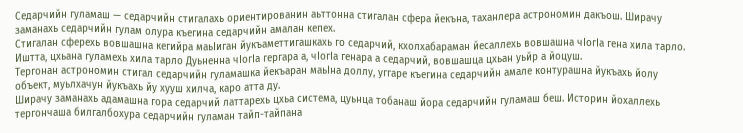Седарчийн гуламаш — седарчийн стигалахь ориентированин аьттонна стигалан сфера йекъна, таханлера астрономин дакъош. Ширачу заманахь седарчийн гулам олура къегина седарчийн амалан кепех.
Стигалан сферехь вовшашна кегийра маьӀиган йукъаметтигашкахь го седарчий, кхолхабараман йесаллехь вовшашна чӀогӀа гена хила тарло. Иштта, цхьана гуламехь хила тарло Дуьненна чӀогӀа гергара а, чӀогӀа генара а седарчий, вовшашца цхьан уьйр а йоцуш.
Тергонан астрономин стигал седарчийн гуламашка йекъаран маьӀна доллу, уггаре къегина седарчийн амале контурашна йукъахь йолу объект, муьлхачун йукъахь йу хууш хилча, каро атта ду.
Ширачу заманахь адамашна гора седарчий латтарехь цхьа система, цуьнца тобанаш йора седарчийн гуламаш беш. Историн йохаллехь тергончаша билгалбохура седарчийн гуламан тайп-тайпана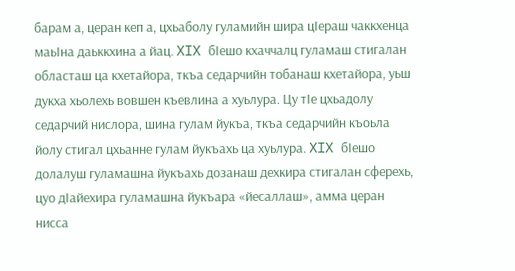барам а, церан кеп а, цхьаболу гуламийн шира цӀераш чаккхенца маьӀна даьккхина а йац. XIX бӀешо кхаччалц гуламаш стигалан областаш ца кхетайора, ткъа седарчийн тобанаш кхетайора, уьш дукха хьолехь вовшен къевлина а хуьлура. Цу тӀе цхьадолу седарчий нислора, шина гулам йукъа, ткъа седарчийн къоьла йолу стигал цхьанне гулам йукъахь ца хуьлура. XIX бӀешо долалуш гуламашна йукъахь дозанаш дехкира стигалан сферехь, цуо дӀайехира гуламашна йукъара «йесаллаш», амма церан нисса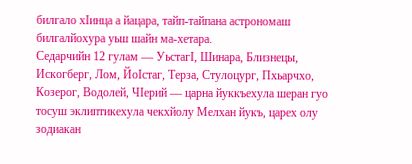билгало хӀинца а йацара, тайп-тайпана астрономаш билгалйохура уьш шайн ма-хетара.
Седарчийн 12 гулам — УьстагӀ, Шинара, Близнецы, Искогберг, Лом, ЙоӀстаг, Терза, Стулоцург, Пхьарчхо, Козерог, Водолей, ЧӀерий — царна йуккъехула шеран гуо тосуш эклиптикехула чекхйолу Мелхан йукъ, царех олу зодиакан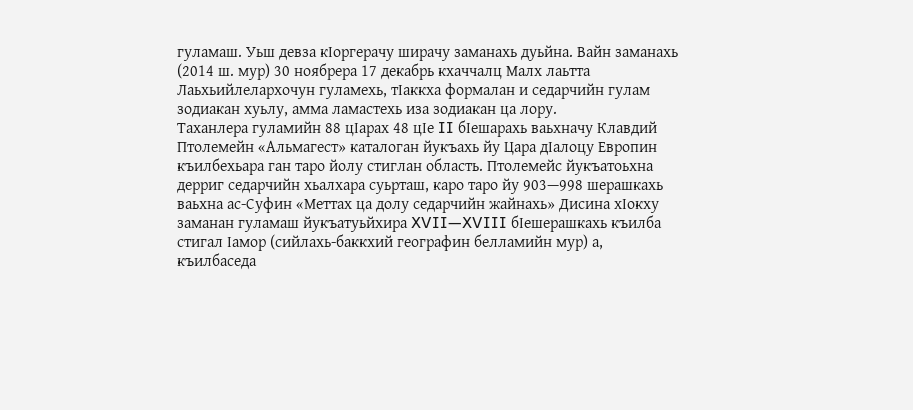гуламаш. Уьш девза кӀоргерачу ширачу заманахь дуьйна. Вайн заманахь (2014 ш. мур) 30 ноябрера 17 декабрь кхаччалц Малх лаьтта Лаьхьийлелархочун гуламехь, тӀаккха формалан и седарчийн гулам зодиакан хуьлу, амма ламастехь иза зодиакан ца лору.
Таханлера гуламийн 88 цӀарах 48 цӀе II бӀешарахь ваьхначу Клавдий Птолемейн «Альмагест» каталоган йукъахь йу Цара дӀалоцу Европин къилбехьара ган таро йолу стиглан область. Птолемейс йукъатоьхна дерриг седарчийн хьалхара суьрташ, каро таро йу 903—998 шерашкахь ваьхна ас-Суфин «Меттах ца долу седарчийн жайнахь» Дисина хӀокху заманан гуламаш йукъатуьйхира XVII—XVIII бӀешерашкахь къилба стигал Ӏамор (сийлахь-баккхий географин белламийн мур) а, къилбаседа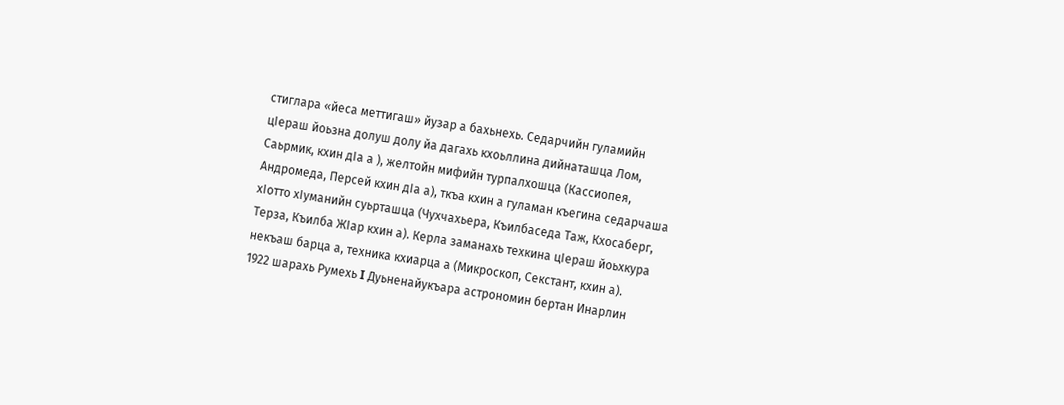стиглара «йеса меттигаш» йузар а бахьнехь. Седарчийн гуламийн цӀераш йоьзна долуш долу йа дагахь кхоьллина дийнаташца Лом, Саьрмик, кхин дӀа а ), желтойн мифийн турпалхошца (Кассиопея, Андромеда, Персей кхин дӀа а), ткъа кхин а гуламан къегина седарчаша хӀотто хӀуманийн суьрташца (Чухчахьера, Къилбаседа Таж, Кхосаберг, Терза, Къилба ЖӀар кхин а). Керла заманахь техкина цӀераш йоьхкура некъаш барца а, техника кхиарца а (Микроскоп, Секстант, кхин а).
1922 шарахь Румехь I Дуьненайукъара астрономин бертан Инарлин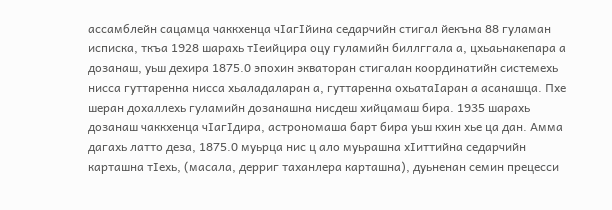ассамблейн сацамца чаккхенца чӀагӀйина седарчийн стигал йекъна 88 гуламан исписка, ткъа 1928 шарахь тӀеийцира оцу гуламийн биллггала а, цхьаьнакепара а дозанаш, уьш дехира 1875.0 эпохин экваторан стигалан координатийн системехь нисса гуттаренна нисса хьаладаларан а, гуттаренна охьатаӀаран а асанашца. Пхе шеран дохаллехь гуламийн дозанашна нисдеш хийцамаш бира. 1935 шарахь дозанаш чаккхенца чӀагӀдира, астрономаша барт бира уьш кхин хье ца дан. Амма дагахь латто деза, 1875.0 муьрца нис ц ало муьрашна хӀиттийна седарчийн карташна тӀехь, (масала, дерриг таханлера карташна), дуьненан семин прецесси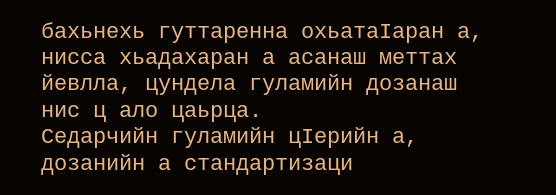бахьнехь гуттаренна охьатаӀаран а, нисса хьадахаран а асанаш меттах йевлла, цундела гуламийн дозанаш нис ц ало цаьрца.
Седарчийн гуламийн цӀерийн а, дозанийн а стандартизаци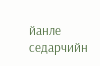йанле седарчийн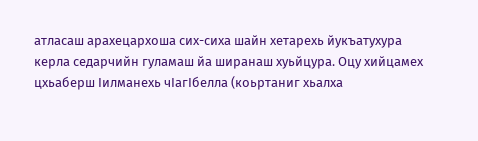атласаш арахецархоша сих-сиха шайн хетарехь йукъатухура керла седарчийн гуламаш йа ширанаш хуьйцура. Оцу хийцамех цхьаберш Ӏилманехь чӀагӀбелла (коьртаниг хьалха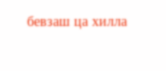бевзаш ца хилла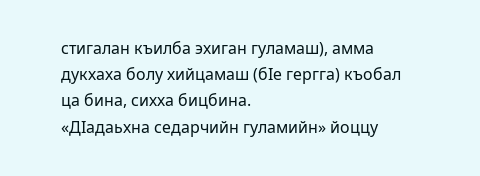стигалан къилба эхиган гуламаш), амма дукхаха болу хийцамаш (бӀе гергга) къобал ца бина, сихха бицбина.
«ДӀадаьхна седарчийн гуламийн» йоццу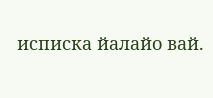исписка йалайо вай.